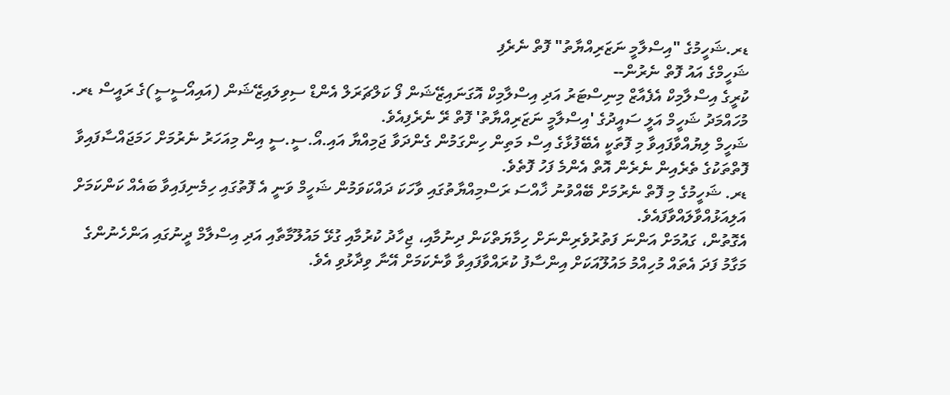ޑރ.ޝަހީމުގެ "އިސްލާމީ ނަޒަރިއްޔާތު" ފޮތް ނެރެފި
ޝަހީމްގެ އައު ފޮތް ނެރުން--
ކުރީގެ އިސްލާމިކް އެފެއާޒް މިނިސްޓަރު އަދި އިސްލާމިކް އޮގަނައިޒޭޝަން ފޯ ކަލްޗަރަލް އެންޑް ސިވިލައިޒޭޝަން (އައިއޯސީސީ)ގެ ރައީސް ޑރ. މުހައްމަދު ޝަހީމް އަލީ ސައީދުގެ 'އިސްލާމީ ނަޒަރިއްޔާތު' ފޮތް ރޭ ނެރެފިއެވެ.
ޝަހީމް ލިޔުއްވާފައިވާ މި ފޮތަކީ އެބޭފުޅާގެ އިސް މަތިން ހިންގަމުން ގެންދަވާ ޖަމިއްޔާ އައި.އޯ.ސީ.ސީ އިން މިއަހަރު ނެރުމަށް ހަމަޖައްސާފައިވާ ފޮތްތަކުގެ ތެރެއިން ނެރެން އޮތް އެންމެ ފަހު ފޮތެވެ.
ޑރ. ޝަހީމުގެ މި ފޮތް ނެރުމަށް ބޭއްވުނު ޚާއްސަ ރަސްމިއްޔާތުގައި ވާހަކަ ދައްކަވަމުން ޝަހީމް ވަނީ އެ ފޮތުގައި ހިމެނިފައިވާ ބައެއް ކަންކަމަށް އަލިއަޅުއްވާލައްވާފައެވެ.
އެގޮތުން، ގައުމަށް އަންނަ ފަތުރުވެރިންނަށް ހިމާޔަތްކަން ދިނުމާއި، ޖިހާދު ކުރުމާއި ގުޅޭ މައުލޫމާތާއި އަދި އިސްލާމް ދީނުގައި އަންހެނުންގެ މަގާމު ފަދަ އެތައް މުހިއްމު މައުލޫއަކަށް އިންސާފު ކުރައްވާފައިވާ ވާނެކަމަށް އޭނާ ވިދާޅުވި އެވެ.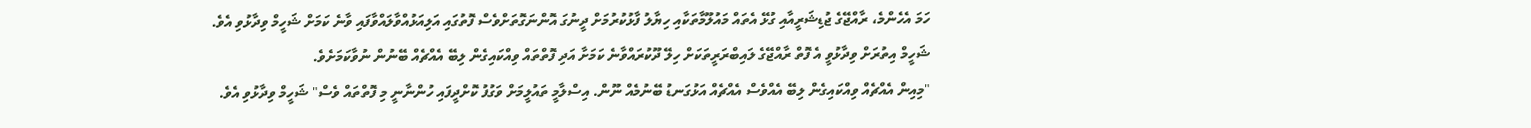ހަމަ އެހެންމެ، ރާއްޖޭގެ ޖުޑިޝަރީއާއި ގުޅޭ އެތައް މައުލޫމާތަކާއި ހިޔާލު ފާޅުކުރުމަށް ދީނުގަ އޮންނަގޮތަށްވެސް ފޮތުގައި އަލިއަޅުއްވާލައްވާފައި ވާނެ ކަމަށް ޝަހީމް ވިދާޅުވި އެވެ.
ޝަހީމް އިތުރަށް ވިދާޅުވީ އެ ފޮތް ރާއްޖޭގެ ލައިބްރަރީތަކަށް ހިލޭ ދޫކުރައްވާނެ ކަމަށާ އަދި ފޮތްތައް ވިއްކައިގެން ލިބޭ އެއްޗެއް ބޭނުން ނުވާކަމަށެވެ.
"މިއިން އެއްޗެއް ވިއްކައިގެން ލިބޭ އެއްވެސް އެއްޗެއް އަޅުގަނޑު ބޭނުމެއް ނޫން. އިސްލާމީ ތައުލީމަށް ވަގުފު ކޮށްދީފައި ހުންނާނީ މި ފޮތްތައް ވެސް" ޝަހީމް ވިދާޅުވި އެވެ.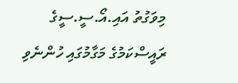މިވަގުތު އައި.އޯ.ސީ.ސީގެ ރައީސްކަމުގެ މަގާމުގައި ހުންނެވި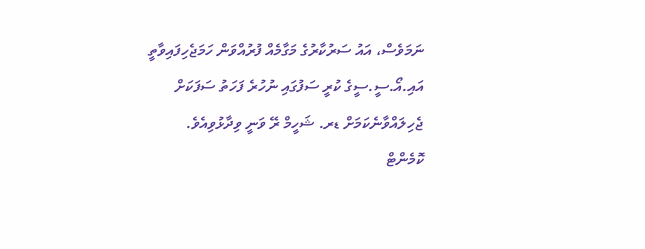ނަމަވެސް، އައު ސަރުކާރުގެ މަގާމެއް ފުރުއްވަން ހަމަޖެހިފައިވާތީ އައި.އޯ.ސީ.ސީގެ ކުރީ ސަފުގައި ނުހުރެ ފަހަތު ސަފަކަށް ޖެހިލައްވާނެކަމަށް ޑރ. ޝަހީމް ރޭ ވަނީ ވިދާޅުވިއެވެ.
ކޮމެންޓް